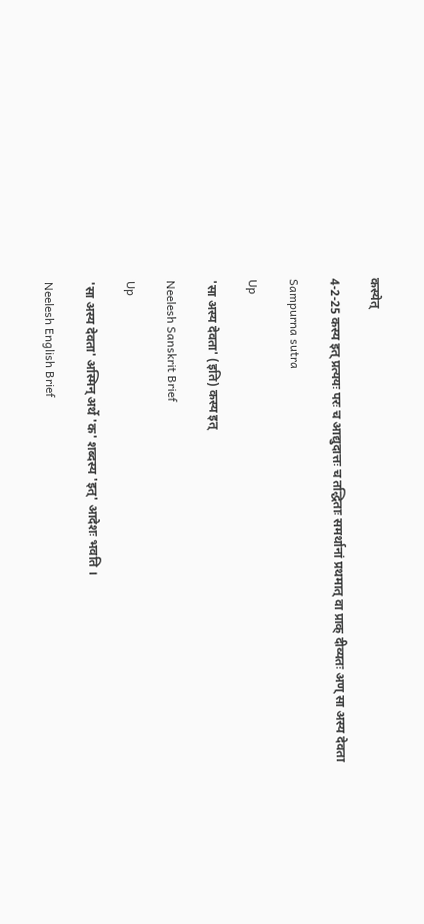कस्येत्

4-2-25 कस्य इत् प्रत्ययः परः च आद्युदात्तः च तद्धिताः समर्थानां प्रथमात् वा प्राक् दीव्यतः अण् सा अस्य देवता

Sampurna sutra

Up

'सा अस्य देवता' (इति) कस्य इत्

Neelesh Sanskrit Brief

Up

'सा अस्य देवता' अस्मिन् अर्थे 'क' शब्दस्य 'इत्' आदेशः भवति ।

Neelesh English Brief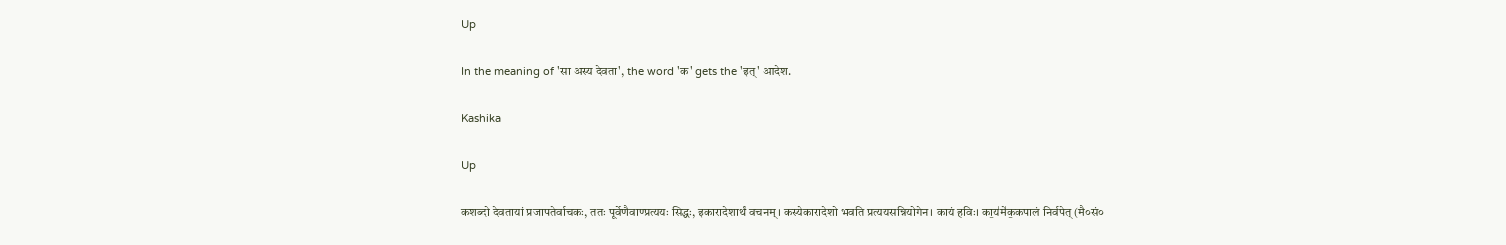Up

In the meaning of 'सा अस्य देवता', the word 'क' gets the 'इत्' आदेश.

Kashika

Up

कशब्दो देवतायां प्रजापतेर्वाचकः, ततः पूर्वेणैवाण्प्रत्ययः सिद्धः, इकारादेशार्थं वचनम्। कस्येकारादेशो भवति प्रत्ययसन्नियोगेन। कायं हविः। का॒य॑मे॑क॒कपालं निर्वपेत् (मै०सं०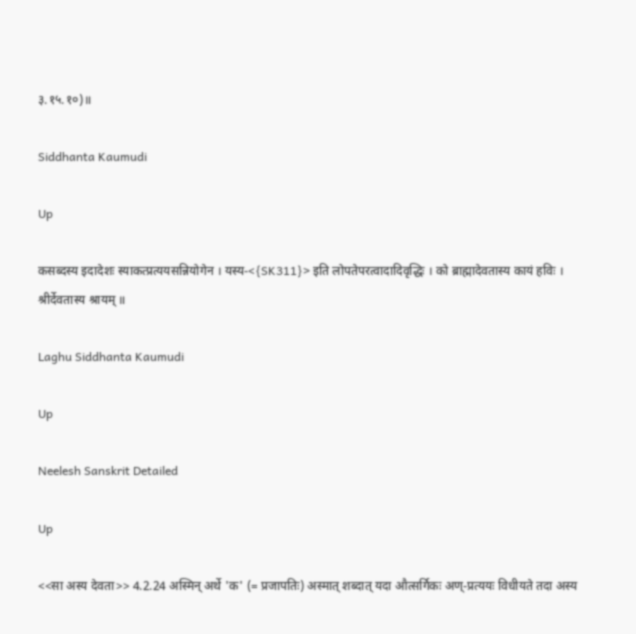३.१५.१०)॥

Siddhanta Kaumudi

Up

कसब्दस्य इदादेशः स्याकत्प्रत्ययसन्नियोगेन । यस्य-<{SK311}> इति लोपतेपरत्वादादिवृद्धिः । को ब्राह्मादेवतास्य कायं हविः । श्रीर्देवतास्य श्रायम् ॥

Laghu Siddhanta Kaumudi

Up

Neelesh Sanskrit Detailed

Up

<<सा अस्य देवता>> 4.2.24 अस्मिन् अर्थे 'क' (= प्रजापतिः) अस्मात् शब्दात् यदा औत्सर्गिकः अण्-प्रत्ययः विधीयते तदा अस्य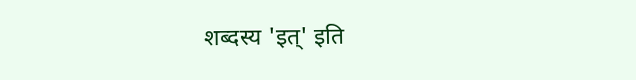शब्दस्य 'इत्' इति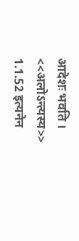आदेशः भवति । <<अलोऽन्त्यस्य>> 1.1.52 इत्यनेन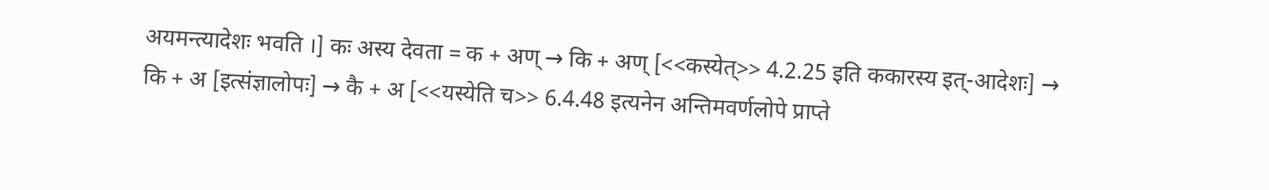अयमन्त्यादेशः भवति ।] कः अस्य देवता = क + अण् → कि + अण् [<<कस्येत्>> 4.2.25 इति ककारस्य इत्-आदेशः] → कि + अ [इत्संज्ञालोपः] → कै + अ [<<यस्येति च>> 6.4.48 इत्यनेन अन्तिमवर्णलोपे प्राप्ते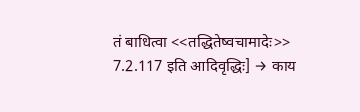तं बाधित्वा <<तद्धितेष्वचामादेः>> 7.2.117 इति आदिवृद्धिः] → काय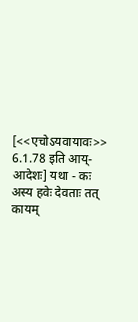[<<एचोऽयवायावः>> 6.1.78 इति आय्-आदेशः] यथा - कः अस्य हवेः देवताः तत् कायम्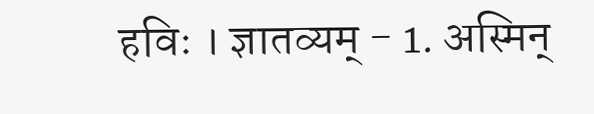हविः । ज्ञातव्यम् - 1. अस्मिन्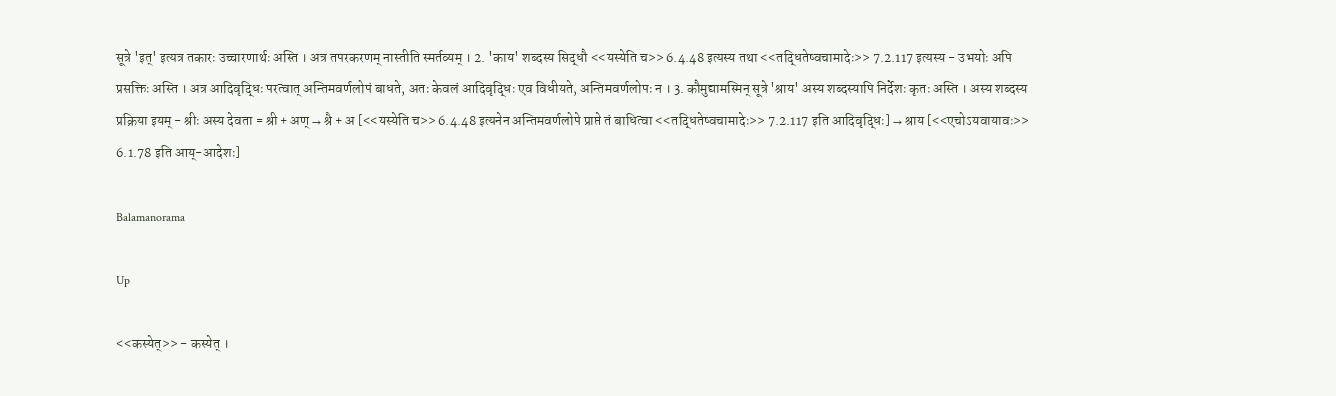सूत्रे 'इत्' इत्यत्र तकारः उच्चारणार्थः अस्ति । अत्र तपरकरणम् नास्तीति स्मर्तव्यम् । 2. 'काय' शब्दस्य सिद्धौ <<यस्येति च>> 6.4.48 इत्यस्य तथा <<तद्धितेष्वचामादेः>> 7.2.117 इत्यस्य - उभयोः अपि प्रसक्तिः अस्ति । अत्र आदिवृद्धिः परत्वात् अन्तिमवर्णलोपं बाधते, अतः केवलं आदिवृद्धिः एव विधीयते, अन्तिमवर्णलोपः न । 3. कौमुद्यामस्मिन् सूत्रे 'श्राय' अस्य शब्दस्यापि निर्देशः कृतः अस्ति । अस्य शब्दस्य प्रक्रिया इयम् - श्रीः अस्य देवता = श्री + अण् → श्रै + अ [<<यस्येति च>> 6.4.48 इत्यनेन अन्तिमवर्णलोपे प्राप्ते तं बाधित्वा <<तद्धितेष्वचामादेः>> 7.2.117 इति आदिवृद्धिः] → श्राय [<<एचोऽयवायावः>> 6.1.78 इति आय्-आदेशः]

Balamanorama

Up

<<कस्येत्>> - कस्येत् ।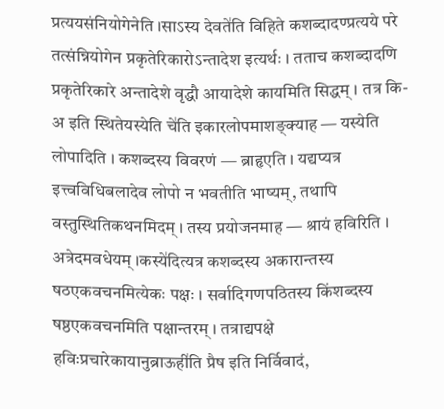प्रत्ययसंनियोगेनेति ।साऽस्य देवते॑ति विहिते कशब्दादण्प्रत्यये परे तत्संन्नियोगेन प्रकृतेरिकारोऽन्तादेश इत्यर्थः । तताच कशब्दादणि प्रकृतेरिकारे अन्तादेशे वृद्धौ आयादेशे कायमिति सिद्धम् । तत्र कि-अ इति स्थितेयस्येति चे॑ति इकारलोपमाशङ्क्याह — यस्येति लोपादिति । कशब्दस्य विवरणं — ब्राहृएति । यद्यप्यत्र इत्त्वविधिबलादेव लोपो न भवतीति भाष्यम्, तथापि वस्तुस्थितिकथनमिदम् । तस्य प्रयोजनमाह — श्रायं हविरिति । अत्रेदमवधेयम् ।कस्ये॑दित्यत्र कशब्दस्य अकारान्तस्य षठएकवचनमित्येकः पक्षः । सर्वादिगणपठितस्य किंशब्दस्य षष्ठएकवचनमिति पक्षान्तरम् । तत्राद्यपक्षे हविःप्रचारेकायानुब्राऊही॑ति प्रैष इति निर्विवादं,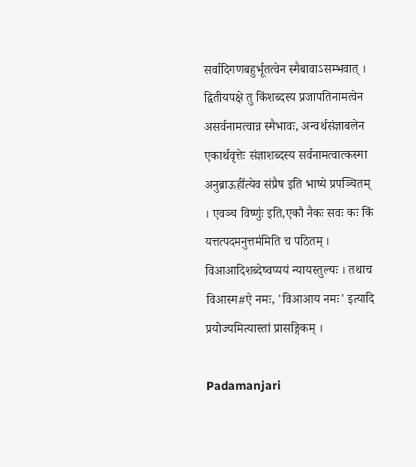सर्वादिगणबहुर्भूतत्वेन स्मैबावाऽसम्भवात् । द्वितीयपक्षे तु किंशब्दस्य प्रजापतिनामत्वेन असर्वनामत्वान्न स्मैभावः, अन्वर्थसंज्ञाबलेन एकार्थवृत्तेः संज्ञाशब्दस्य सर्वनामत्वात्कस्मा अनुब्राऊही॑त्येव संप्रैष इति भाष्ये प्रपञ्चितम् । एवञ्च विष्णुः॑ इति,एकौ नैकः सवः कः किं यत्तत्पदमनुत्तम॑मिति च पठितम् । विआआदिशब्देष्वप्ययं न्यायस्तुल्यः । तथाच विआस्म#ऐ नमः, 'विआआय नमः' इत्यादि प्रयोज्यमित्यास्तां प्रासङ्गिकम् ।

Padamanjari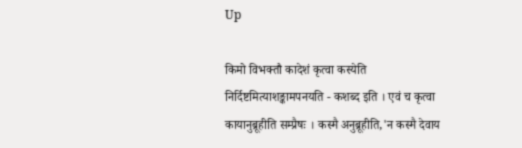Up

किमो विभक्तौ कादेशं कृत्वा कस्येति निर्दिष्टमित्याशङ्कामपनयति - कशब्द इति । एवं च कृत्वा कायानुब्रूहीति सम्प्रैषः । कस्मै अनुब्रूहीति,'न कस्मै देवाय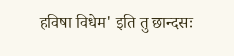हविषा विधेम' इति तु छान्दसः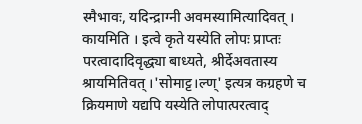स्मैभावः, यदिन्द्राग्नी अवमस्यामित्यादिवत् । कायमिति । इत्वे कृते यस्येति लोपः प्राप्तः परत्वादादिवृद्ध्या बाध्यते, श्रीर्देअवतास्य श्रायमितिवत् ।'सोमाट्ट।ल्ण्' इत्यत्र कग्रहणे च क्रियमाणे यद्यपि यस्येति लोपात्परत्वाद्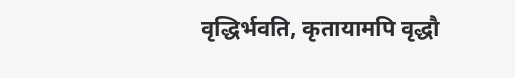वृद्धिर्भवति, कृतायामपि वृद्धौ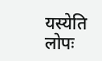यस्येति लोपः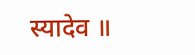स्यादेव ॥